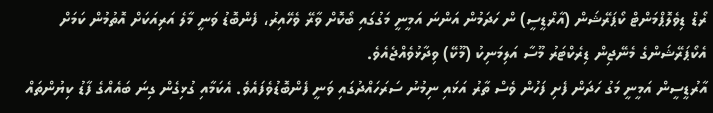ރޯޑް ޑިވެލޮޕްމަންޓް ކޯޕަރޭޝަން (އާރްޑީސީ) ން ހަދަމުން އަންނަ އަމީނީ މަގުގައި ބޯކޮށް ވާރޭ ވެހޭއިރު، ފެންބޮޑު ވަނީ މާލެ އަރިއަކަށް އޮތުމުން ކަމަށް އެކޯޕަރޭޝަންގެ މެނޭޖިން ޑިރެކްޓަރު މޫސާ އަލިމަނިކު (މޫކޭ) ވިދާޅުވެއްޖެއެވެ.
އާރުޑީސީން އަމީނީ މަގު ހަދަން ފެށި ފަހުން ވެސް ތާރު އަޅައި ނިމުނު ސަރަހައްދުގައި ވަނީ ފެންބޮޑުވެފައެވެ. އެކަމާއި ގުޅިގެން ގިނަ ބައެއްގެ ފާޑު ކިޔުންތައް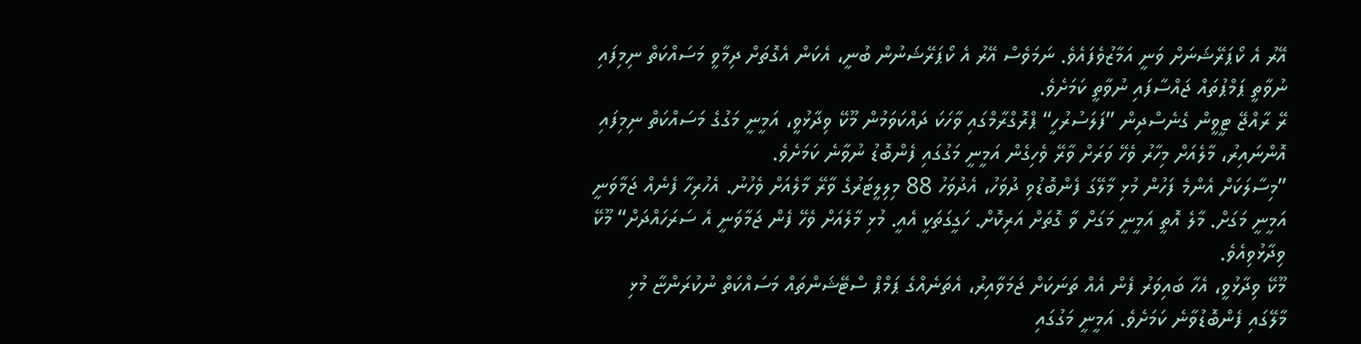އޭރު އެ ކޯޕަރޭޝަނަށް ވަނީ އަމާޒުވެފައެވެ. ނަމަވެސް އޭރު އެ ކޯޕަރޭޝަނުން ބުނީ، އެކަން އެގޮތަށް ދިމާވީ މަސައްކަތް ނިމިފައި ނުވާތީ ޕަމްޕުތައް ޖައްސާފައި ނުވާތީ ކަމަށެވެ.
ރޭ ރާއްޖޭ ޓީވީން ގެނެސްދިން ”ފަލަސުރުހީ“ ޕްރޮގްރާމްގައި ވާހަކަ ދައްކަވަމުން މޫކޭ ވިދާޅުވީ، އަމީނީ މަގުގެ މަސައްކަތް ނިމިފައި އޮންނައިރު، މާލެއަށް މިހާރު ވެހޭ ވަރަށް ވާރޭ ވެހިގެން އަމީނީ މަގުގައި ފެންބޮޑު ނުވާނެ ކަމަށެވެ.
”މިސާލަކަށް އެންމެ ފަހުން މުޅި މާލޭގަ ފެންބޮޑުވި ދުވަހު، އެދުވަހު 88 މިލިލީޓަރުގެ ވާރޭ މާލެއަށް ވެހުނު. އެހުރިހާ ފެނެއް ޖަމާވަނީ އަމީނީ މަގަށް. މާލެ އޮތީ އަމީނީ މަގަށް ވާ ގޮތަށް އަރިކޮށް. ހަގީގަތަކީ އެއީ. މުޅި މާލެއަށް ވެހޭ ފެން ޖަމާވަނީ އެ ސަރަހައްދަށް“ މޫކޭ ވިދާޅުވިއެވެ.
މޫކޭ ވިދާޅުވީ، އެހާ ބައިވަރު ފެން އެއް ތަނަކަށް ޖަމަވާއިރު، އެތަނެއްގެ ޕަމްޕް ސްޓޭޝަންތައް މަސައްކަތް ނުކުރަންޏާ މުޅި މާލޭގައި ފެންބޮޑުވާނެ ކަމަށެވެ. އަމީނީ މަގުގައި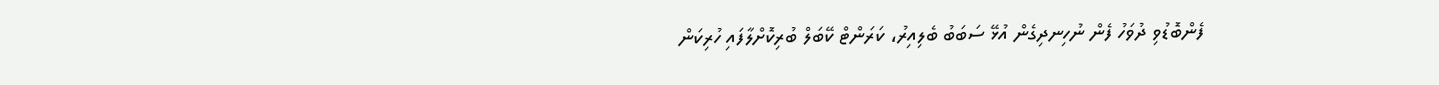ފެންބޮޑުވި ދުވަހު ފެން ނުހިނދިގެން އުޅޭ ސަބަބު ބެލިއިރު، ކަރަންޓް ކޭބަލް ބުރިކޮށްލާފައި ހުރިކަން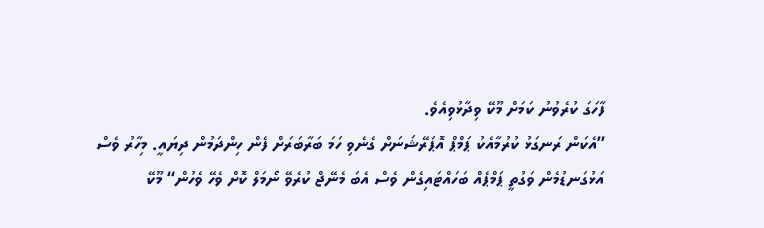ފާހަގަ ކުރެވުނު ކަމަށް މޫކޭ ވިދާޅުވިއެވެ.
”އެކަން ރަނގަޅު ކުރުމާއެކު ޕަމްޕް އޮޕަރޭޝަނަށް ގެނެވި ހަމަ ބަރާބަރަށް ފެން ހިންދަމުން ދިޔައީ. މިހާރު ވެސް އަޅުގަނޑުމެން ވަގުތީ ޕަމްޕެއް ބަހައްޓައިގެން ވެސް އެބަ މެނޭޖް ކުރެވޭ ނޯމަލް ކޮށް ވެހޭ ވެހުން“ މޫކޭ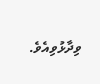ވިދާޅުވިއެވެ.